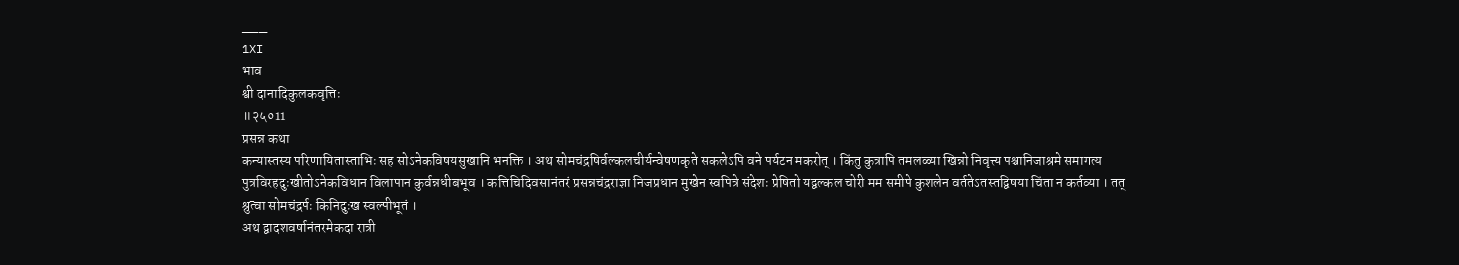___
1XI
भाव
श्वी दानादिकुलकवृत्तिः
॥२५०11
प्रसन्न कथा
कन्यास्तस्य परिणायितास्ताभिः सह सोऽनेकविषयसुखानि भनक्ति । अथ सोमचंद्रषिर्वल्कलचीर्यन्वेषणकृते सकलेऽपि वने पर्यटन मकरोत् । किंतु कुत्रापि तमलळ्या खिन्नो निवृत्त्य पश्चानिजाश्रमे समागत्य पुत्रविरहदुःखीतोऽनेकविधान विलापान कुर्वन्नधीबभूव । कत्तिचिदिवसानंतरं प्रसन्नचंद्रराज्ञा निजप्रधान मुखेन स्वपित्रे संदेशः प्रेषितो यद्वल्कल चोरी मम समीपे कुशलेन वर्ततेऽतस्तद्विषया चिंता न कर्तव्या । तत् श्रुत्वा सोमचंद्रर्पः किनिदुःख स्वल्पीभूतं ।
अथ द्वादशवर्षानंतरमेकदा रात्री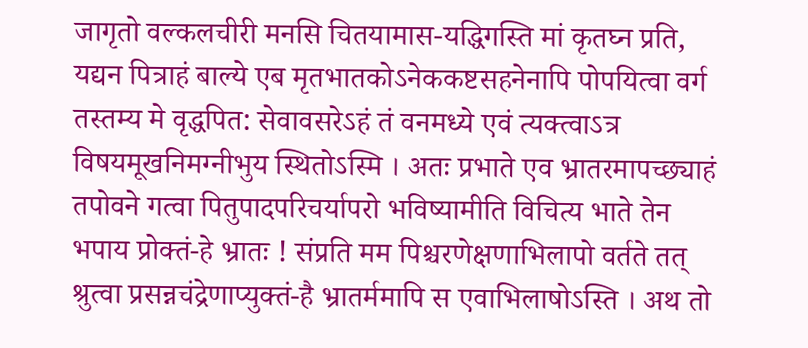जागृतो वल्कलचीरी मनसि चितयामास-यद्धिगस्ति मां कृतघ्न प्रति, यद्यन पित्राहं बाल्ये एब मृतभातकोऽनेककष्टसहनेनापि पोपयित्वा वर्ग तस्तम्य मे वृद्धपित: सेवावसरेऽहं तं वनमध्ये एवं त्यक्त्वाऽत्र विषयमूखनिमग्नीभुय स्थितोऽस्मि । अतः प्रभाते एव भ्रातरमापच्छ्याहं तपोवने गत्वा पितुपादपरिचर्यापरो भविष्यामीति विचित्य भाते तेन भपाय प्रोक्तं-हे भ्रातः ! संप्रति मम पिश्चरणेक्षणाभिलापो वर्तते तत् श्रुत्वा प्रसन्नचंद्रेणाप्युक्तं-है भ्रातर्ममापि स एवाभिलाषोऽस्ति । अथ तो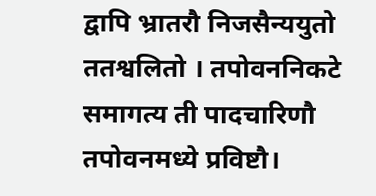द्वापि भ्रातरौ निजसैन्ययुतो ततश्वलितो । तपोवननिकटे समागत्य ती पादचारिणौ तपोवनमध्ये प्रविष्टौ।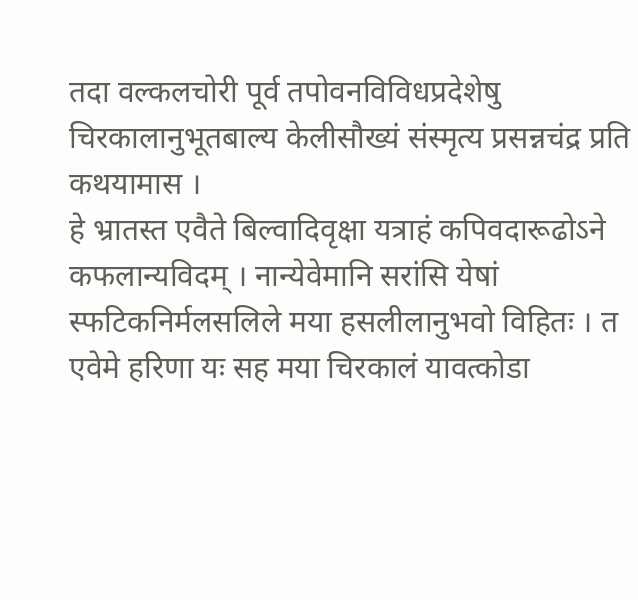तदा वल्कलचोरी पूर्व तपोवनविविधप्रदेशेषु चिरकालानुभूतबाल्य केलीसौख्यं संस्मृत्य प्रसन्नचंद्र प्रति कथयामास ।
हे भ्रातस्त एवैते बिल्वादिवृक्षा यत्राहं कपिवदारूढोऽने कफलान्यविदम् । नान्येवेमानि सरांसि येषां स्फटिकनिर्मलसलिले मया हसलीलानुभवो विहितः । त एवेमे हरिणा यः सह मया चिरकालं यावत्कोडा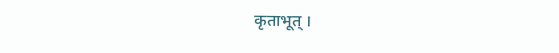कृताभूत् ।